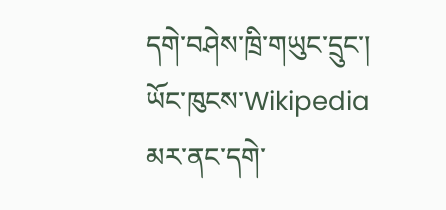དགེ་བཤེས་ཁྲི་གཡུང་དྲུང་།
ཡོང་ཁུངས་Wikipedia
མར་ནང་དགེ་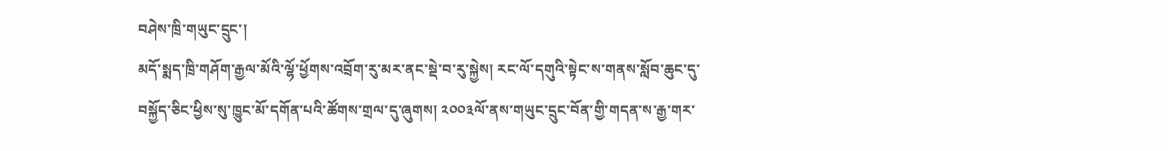བཤེས་ཁྲི་གཡུང་དྲུང་།
མདོ་སྨད་ཁྲི་གཤོག་རྒྱལ་མོའི་ལྷོ་ཕྱོགས་འབྲོག་རུ་མར་ནང་སྡེ་བ་རུ་སྐྱེས། རང་ལོ་དགུའི་སྟེང་ས་གནས་སློབ་ཆུང་དུ་བསྐྱོད་ཅིང་ཕྱིས་སུ་ཁྱུང་མོ་དགོན་པའི་ཚོགས་གྲལ་དུ་ཞུགས། ༢༠༠༣ལོ་ནས་གཡུང་དྲུང་བོན་གྱི་གདན་ས་རྒྱ་གར་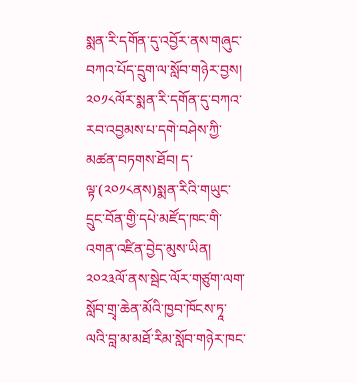སྨན་རི་དགོན་དུ་འབྱོར་ནས་གཞུང་བཀའ་པོད་དྲུག་ལ་སློབ་གཉེར་བྱས། ༢༠༡༨ལོར་སྨན་རི་དགོན་དུ་བཀའ་རབ་འབྱམས་པ་དགེ་བཤེས་ཀྱི་མཚན་བཏགས་ཐོབ། ད་ལྟ་(༢༠༡༨ནས)སྨན་རིའི་གཡུང་དྲུང་བོན་གྱི་དཔེ་མཛོད་ཁང་གི་འགན་འཛིན་བྱེད་མུས་ཡིན། ༢༠༢༣ལོ་ནས་སྦེང་ལོར་གཙུག་ལག་སློབ་གྲྭ་ཆེན་མོའི་ཁྱབ་ཁོངས་ཏཱ་ལའི་བླ་མ་མཐོ་རིམ་སློབ་གཉེར་ཁང་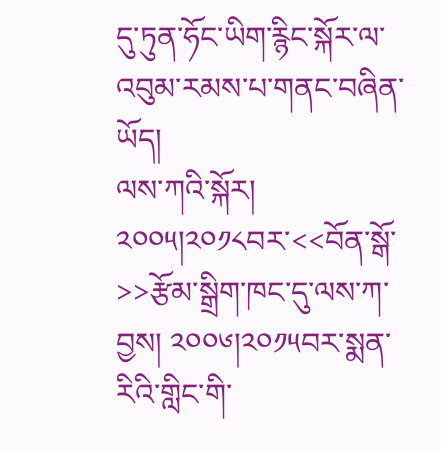དུ་ཏུན་ཧོང་ཡིག་རྙིང་སྐོར་ལ་འབུམ་རམས་པ་གནང་བཞིན་ཡོད།
ལས་ཀའི་སྐོར།
༢༠༠༥།༢༠༡༨བར་<<བོན་སྒོ་>>རྩོམ་སྒྲིག་ཁང་དུ་ལས་ཀ་བྱས། ༢༠༠༦།༢༠༡༥བར་སྨན་རིའི་གླིང་གི་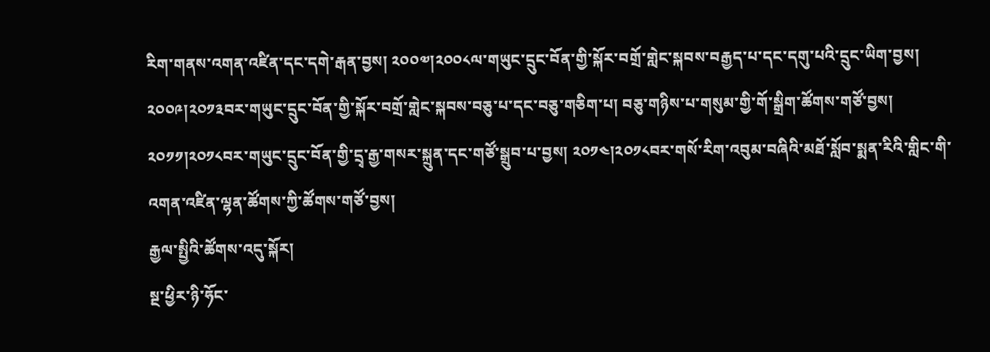རིག་གནས་འགན་འཛིན་དང་དགེ་རྒན་བྱས། ༢༠༠༧།༢༠༠༨ལ་གཡུང་དྲུང་བོན་གྱི་སྐོར་བགྲོ་གླེང་སྐབས་བརྒྱད་པ་དང་དགུ་པའི་དྲུང་ཡིག་བྱས། ༢༠༠༩།༢༠༡༣བར་གཡུང་དྲུང་བོན་གྱི་སྐོར་བགྲོ་གླེང་སྐབས་བཅུ་པ་དང་བཅུ་གཅིག་པ། བཅུ་གཉིས་པ་གསུམ་གྱི་གོ་སྒྲིག་ཚོགས་གཙོ་བྱས། ༢༠༡༡།༢༠༡༨བར་གཡུང་དྲུང་བོན་གྱི་དྲྭ་རྒྱ་གསར་སྐྲུན་དང་གཙོ་སྒྲུབ་པ་བྱས། ༢༠༡༤།༢༠༡༨བར་གསོ་རིག་འབུམ་བཞིའི་མཐོ་སློབ་སྨན་རིའི་གླིང་གི་འགན་འཛིན་ལྷན་ཚོགས་ཀྱི་ཚོགས་གཙོ་བྱས།
རྒྱལ་སྤྱིའི་ཚོགས་འདུ་སྐོར།
སྔ་ཕྱིར་ཉི་ཧོང་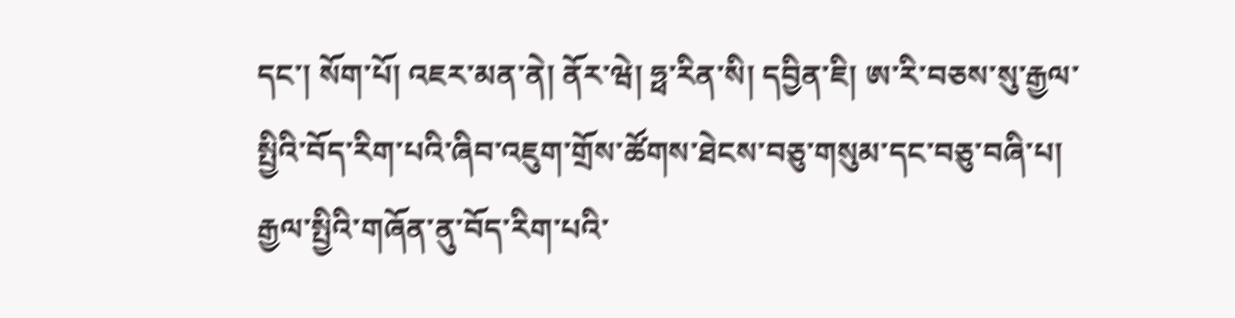དང་། སོག་པོ། འཇར་མན་ནེ། ནོར་ཝེ། ཧྥ་རིན་སི། དབྱིན་ཇི། ཨ་རི་བཅས་སུ་རྒྱལ་སྤྱིའི་བོད་རིག་པའི་ཞིབ་འཇུག་གྲོས་ཚོགས་ཐེངས་བཅུ་གསུམ་དང་བཅུ་བཞི་པ། རྒྱལ་སྤྱིའི་གཞོན་ནུ་བོད་རིག་པའི་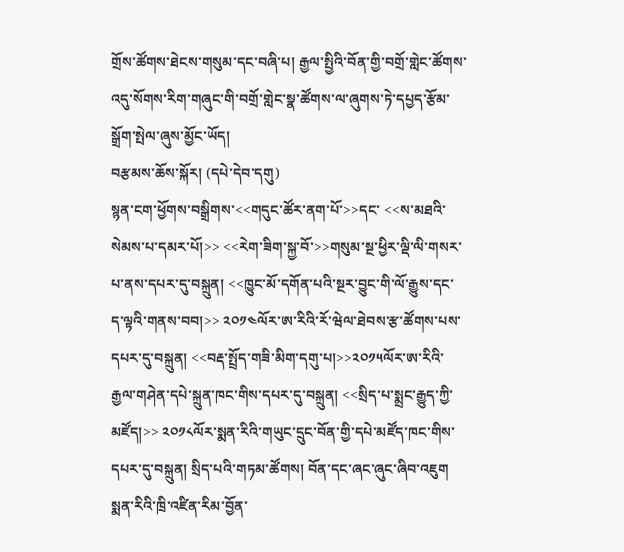གྲོས་ཚོགས་ཐེངས་གསུམ་དང་བཞི་པ། རྒྱལ་སྤྱིའི་བོན་གྱི་བགྲོ་གླེང་ཚོགས་འདུ་སོགས་རིག་གཞུང་གི་བགྲོ་གླེང་སྣ་ཚོགས་ལ་ཞུགས་ཏེ་དཔྱད་རྩོམ་སྒྲོག་སྤེལ་ཞུས་མྱོང་ཡོད།
བརྩམས་ཆོས་སྐོར། (དཔེ་དེབ་དགུ)
སྙན་ངག་ཕྱོགས་བསྒྲིགས་<<གདུང་ཚོར་ནག་པོ་>>དང་ <<ས་མཐའི་སེམས་པ་དམར་པོ།>> <<རེག་ཟིག་སྐྱ་བོ་>>གསུམ་སྔ་ཕྱིར་ལྡི་ལི་གསར་པ་ནས་དཔར་དུ་བསྐྲུན། <<ཁྱུང་མོ་དགོན་པའི་སྔར་བྱུང་གི་ལོ་རྒྱུས་དང་ད་ལྟའི་གནས་བབ།>> ༢༠༡༤ལོར་ཨ་རིའི་རོ་ཝེལ་ཐེབས་རྩ་ཚོགས་པས་དཔར་དུ་བསྐྲུན། <<བརྡ་སྤྲོད་གཟི་མིག་དགུ་པ།>>༢༠༡༥ལོར་ཨ་རིའི་རྒྱལ་གཤེན་དཔེ་སྐྲུན་ཁང་གིས་དཔར་དུ་བསྐྲུན། <<སྲིད་པ་སྨྲང་རྒྱུད་ཀྱི་མཛོད།>> ༢༠༡༨ལོར་སྨན་རིའི་གཡུང་དྲུང་བོན་གྱི་དཔེ་མཛོད་ཁང་གིས་དཔར་དུ་བསྐྲུན། སྲིད་པའི་གཏམ་ཚོགས། བོན་དང་ཞང་ཞུང་ཞིབ་འཇུག སྨན་རིའི་ཁྲི་འཛིན་རིམ་བྱོན་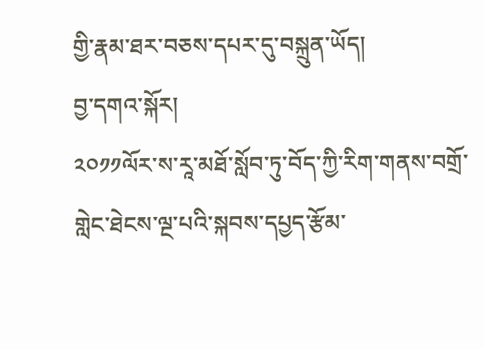གྱི་རྣམ་ཐར་བཅས་དཔར་དུ་བསྐྲུན་ཡོད།
བྱ་དགའ་སྐོར།
༢༠༡༡ལོར་ས་རཱ་མཐོ་སློབ་ཏུ་བོད་ཀྱི་རིག་གནས་བགྲོ་གླེང་ཐེངས་ལྔ་པའི་སྐབས་དཔྱད་རྩོམ་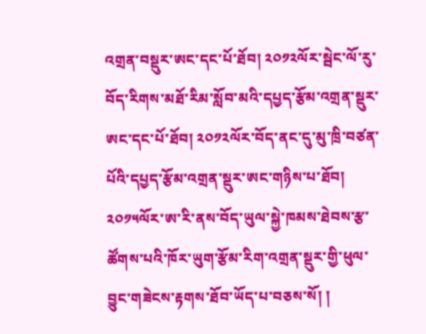འགྲན་བསྡུར་ཨང་དང་པོ་ཐོབ། ༢༠༡༢ལོར་སྦེང་ལོ་རུ་བོད་རིགས་མཐོ་རིམ་སློབ་མའི་དཔྱད་རྩོམ་འགྲན་སྡུར་ཨང་དང་པོ་ཐོབ། ༢༠༡༢ལོར་བོད་ནང་དུ་མུ་ཁྲི་བཙན་པོའི་དཔྱད་རྩོམ་འགྲན་སྡུར་ཨང་གཉིས་པ་ཐོབ། ༢༠༡༥ལོར་ཨ་རི་ནས་བོད་ཡུལ་སྐྱེ་ཁམས་ཐེབས་རྩ་ཚོགས་པའི་ཁོར་ཡུག་རྩོམ་རིག་འགྲན་སྡུར་གྱི་ཕུལ་བྱུང་གཟེངས་རྟགས་ཐོབ་ཡོད་པ་བཅས་སོ། །